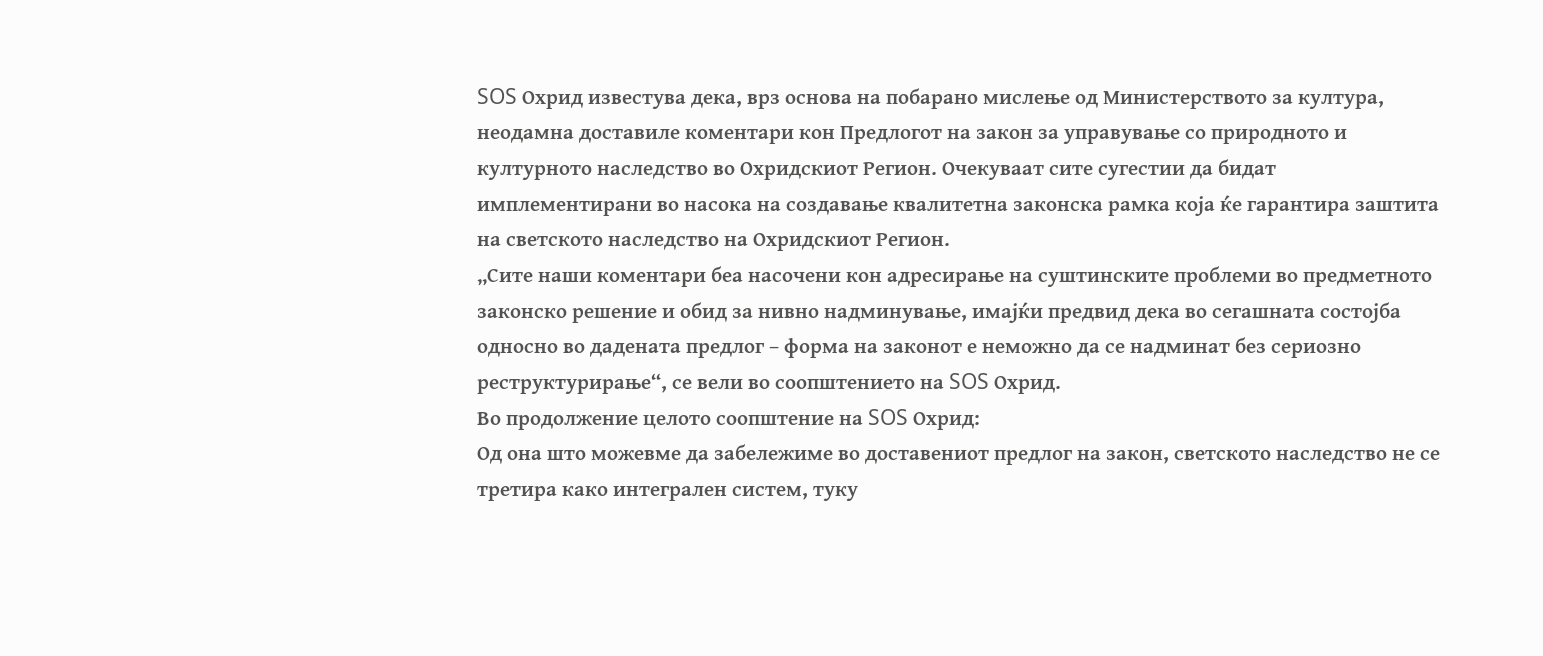SOS Охрид известува дека, врз основа на побарано мислење од Министерството за култура, неодамна доставиле коментари кон Предлогот на закон за управување со природното и културното наследство во Охридскиот Регион. Очекуваат сите сугестии да бидат имплементирани во насока на создавање квалитетна законска рамка која ќе гарантира заштита на светското наследство на Охридскиот Регион.
„Сите наши коментари беа насочени кон адресирање на суштинските проблеми во предметното законско решение и обид за нивно надминување, имајќи предвид дека во сегашната состојба односно во дадената предлог – форма на законот е неможно да се надминат без сериозно реструктурирање“, се вели во соопштението на SOS Охрид.
Во продолжение целото соопштение на SOS Охрид:
Од она што можевме да забележиме во доставениот предлог на закон, светското наследство не се третира како интегрален систем, туку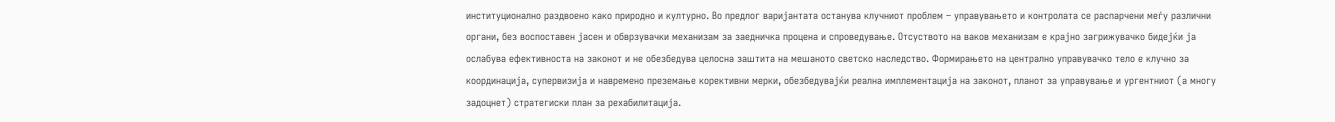институционално раздвоено како природно и културно. Во предлог варијантата останува клучниот проблем – управувањето и контролата се распарчени меѓу различни органи, без воспоставен јасен и обврзувачки механизам за заедничка процена и спроведување. Отсуството на ваков механизам е крајно загрижувачкo бидејќи ја ослабува ефективноста на законот и не обезбедува целосна заштита на мешаното светско наследство. Формирањето на централно управувачко тело е клучно за координација, супервизија и навремено преземање корективни мерки, обезбедувајќи реална имплементација на законот, планот за управување и ургентниот (а многу задоцнет) стратегиски план за рехабилитација.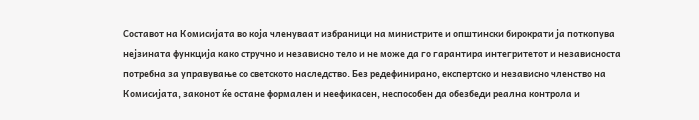Составот на Комисијата во која членуваат избраници на министрите и општински бирократи ја поткопува нејзината функција како стручно и независно тело и не може да го гарантира интегритетот и независноста потребна за управување со светското наследство. Без редефинирано, експертско и независно членство на Комисијата, законот ќе остане формален и неефикасен, неспособен да обезбеди реална контрола и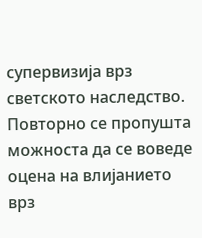супервизија врз светското наследство.
Повторно се пропушта можноста да се воведе оцена на влијанието врз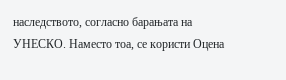наследството, согласно барањата на УНЕСКО. Наместо тоа, се користи Оцена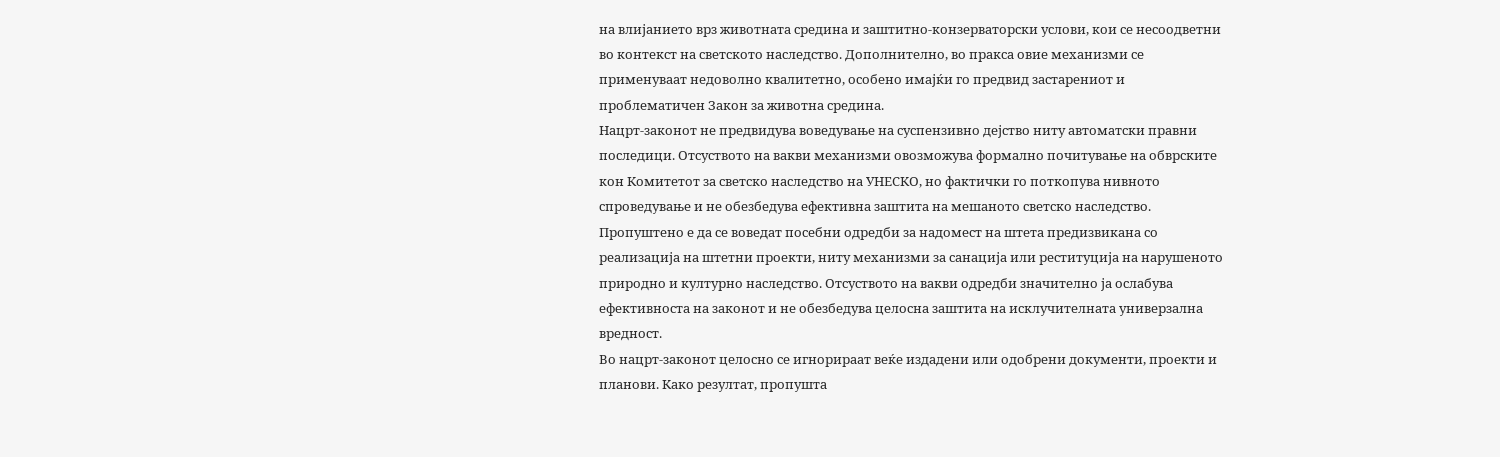на влијанието врз животната средина и заштитно-конзерваторски услови, кои се несоодветни во контекст на светското наследство. Дополнително, во пракса овие механизми се применуваат недоволно квалитетно, особено имајќи го предвид застарениот и проблематичен Закон за животна средина.
Нацрт-законот не предвидува воведување на суспензивно дејство ниту автоматски правни последици. Отсуството на вакви механизми овозможува формално почитување на обврските кон Комитетот за светско наследство на УНЕСКО, но фактички го поткопува нивното спроведување и не обезбедува ефективна заштита на мешаното светско наследство.
Пропуштено е да се воведат посебни одредби за надомест на штета предизвикана со реализација на штетни проекти, ниту механизми за санација или реституција на нарушеното природно и културно наследство. Отсуството на вакви одредби значително ја ослабува ефективноста на законот и не обезбедува целосна заштита на исклучителната универзална вредност.
Во нацрт-законот целосно се игнорираат веќе издадени или одобрени документи, проекти и планови. Како резултат, пропушта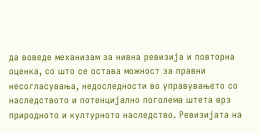да воведе механизам за нивна ревизија и повторна оценка, со што се остава можност за правни несогласувања, недоследности во управувањето со наследството и потенцијално поголема штета врз природното и културното наследство. Ревизијата на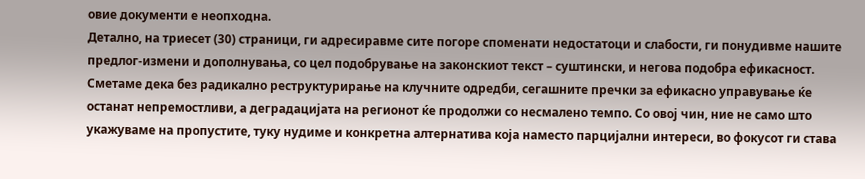овие документи е неопходна.
Детално, на триесет (30) страници, ги адресиравме сите погоре споменати недостатоци и слабости, ги понудивме нашите предлог-измени и дополнувања, со цел подобрување на законскиот текст – суштински, и негова подобра ефикасност. Сметаме дека без радикално реструктурирање на клучните одредби, сегашните пречки за ефикасно управување ќе останат непремостливи, а деградацијата на регионот ќе продолжи со несмалено темпо. Со овој чин, ние не само што укажуваме на пропустите, туку нудиме и конкретна алтернатива која наместо парцијални интереси, во фокусот ги става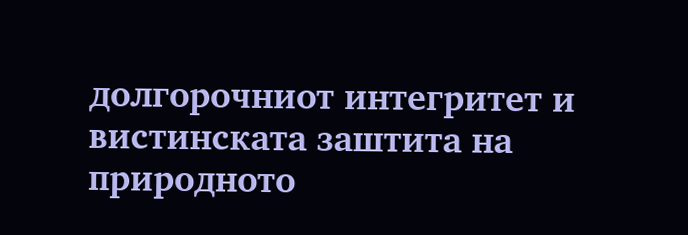долгорочниот интегритет и вистинската заштита на природното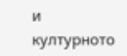и културното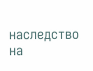наследство на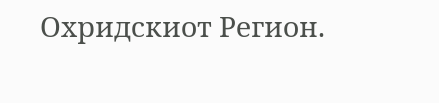Охридскиот Регион.